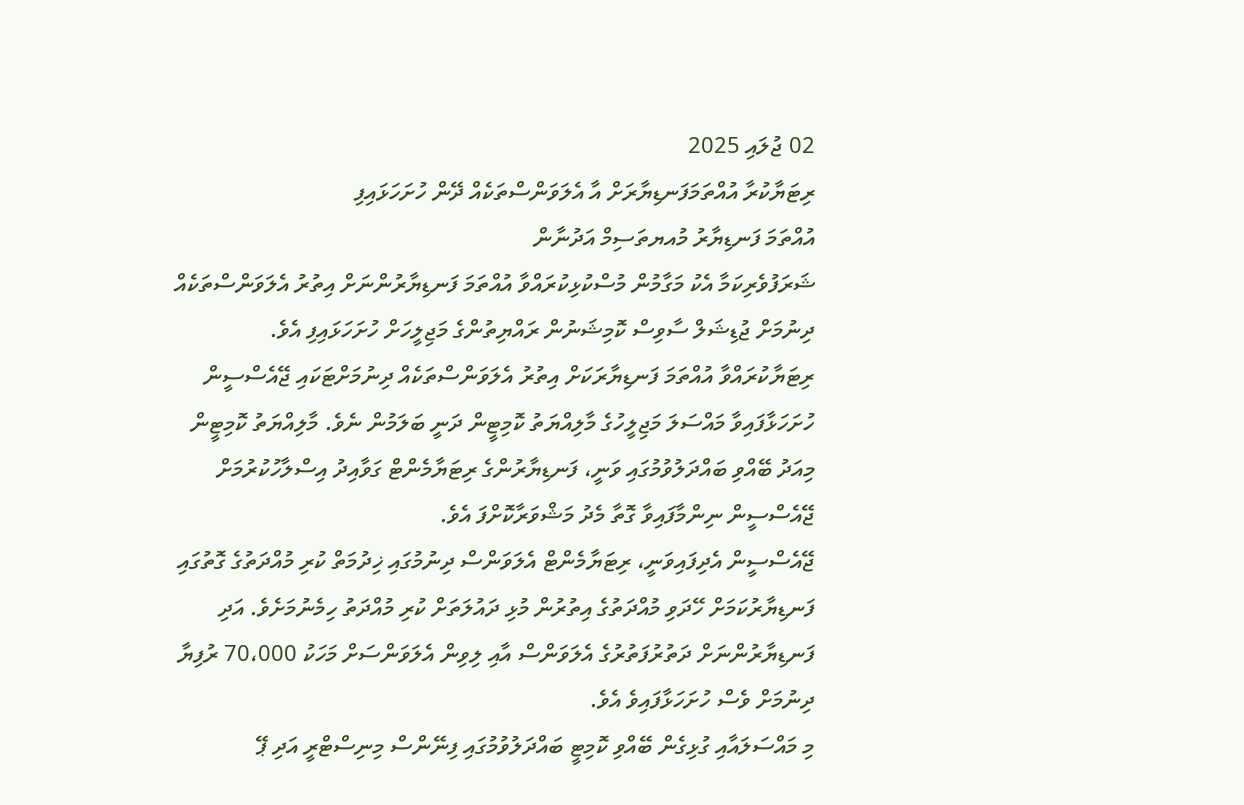02 ޖުލައި 2025
ރިޓަޔާކުރާ އުއްތަމަފަނޑިޔާރަށް އާ އެލަވަންސްތަކެއް ދޭން ހުށަހަޅައިފި
އުއްތަމަ ފަނޑިޔާރު މުއޔތަސިމް އަދުނާން
ޝަރަފުވެރިކަމާ އެކު މަގާމުން މުސްކުޅިކުރައްވާ އުއްތަމަ ފަނޑިޔާރުންނަށް އިތުރު އެލަވަންސްތަކެއް ދިނުމަށް ޖުޑިޝަލް ސާވިސް ކޮމިޝަނުން ރައްޔިތުންގެ މަޖިލީހަށް ހުށަހަޅައިފި އެވެ.
ރިޓަޔާކުރައްވާ އުއްތަމަ ފަނޑިޔާރަކަށް އިތުރު އެލަވަންސްތަކެއް ދިނުމަށްޓަކައި ޖޭއެސްސީން ހުށަހަޅާފައިވާ މައްސަލަ މަޖިލީހުގެ މާލިއްޔަތު ކޮމިޓީން ދަނީ ބަލަމުން ނެވެ. މާލިއްޔަތު ކޮމިޓީން މިއަދު ބޭއްވި ބައްދަލުވުމުގައި ވަނީ، ފަނޑިޔާރުންގެ ރިޓަޔާމެންޓް ގަވާއިދު އިސްލާހުކުރުމަށް ޖޭއެސްސީން ނިންމާފައިވާ ގޮތާ މެދު މަޝްވަރާކޮށްފަ އެވެ.
ޖޭއެސްސީން އެދިފައިވަނީ، ރިޓަޔާމެންޓް އެލަވަންސް ދިނުމުގައި ޚިދުމަތް ކުރި މުއްދަތުގެ ގޮތުގައި ފަނޑިޔާރުކަމަށް ހޭދަވި މުއްދަތުގެ އިތުރުން މުޅި ދައުލަތަށް ކުރި މުއްދަތު ހިމެނުމަށެވެ. އަދި ފަނޑިޔާރުންނަށް ދަތުރުފަތުރުގެ އެލަވަންސް އާއި ލިވިން އެލަވަންސަށް މަހަކު 70،000 ރުފިޔާ ދިނުމަށް ވެސް ހުށަހަޅާފައިވެ އެވެ.
މި މައްސަލައާއި ގުޅިގެން ބޭއްވި ކޮމިޓީ ބައްދަލުވުމުގައި ފިނޭންސް މިނިސްޓްރީ އަދި ޕޭ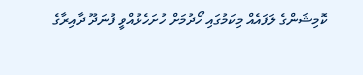ކޮމިޝަންގެ ލަފައެއް މިކަމުގައި ހޯދުމަށް ހުށަހެޅުއްވީ ފުނަދޫ ދާއިރާގެ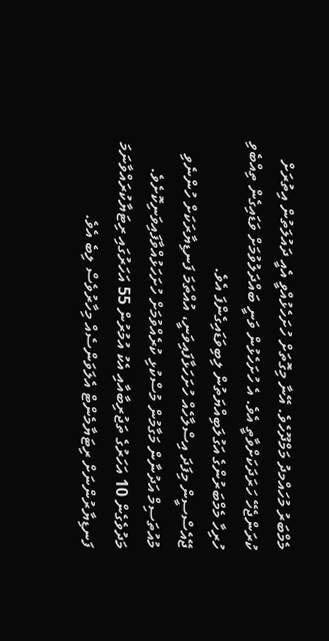މެމްބަރު މުހައްމދު މަމްދޫހެވެ. އޭނާ މިގޮތަށް ހުށަހެޅުއްވީ އެއީ ދައުލަތުން އިތުރަށް ކުރަންޖެހޭ ހަރަދަކަށްވާތީ އެވެ. އެ ހުށަހެޅުން ވަނީ ބައްދަލުވުމަށް ވަޑައިގެން ތިއްބެވި ހުރިހާ މެމްބަރުންގެ އަގުލަބިއްޔަތުން ލިބިވަޑައިގެންފަ އެވެ.
ޖޭއެސްސީން މިފަދަ އިސްލާހެއް ހުށަހަޅާފައިވަނީ، އުއްތަމަ ފަނޑިޔާރަކަށް ހުންނެވި މުއުތަސިމް އަދުނާން މަގާމުން މުސްކުޅި ކުރެއްވުމަށް ހުށަހަޅުއްވާފައިވަނިކޮށެވެ.
މަދުވެގެން 10 އަހަރުގެ ތަޖުރިބާއާއި އެކު އުމުރުން 55 އަހަރުގައި ރިޓަޔާކުރައްވާނަމަ ފަނޑިޔާރުންނަށް ރިޓަޔާމެންޓް އެލަވަންސެއް މިހާރުވެސް ލިބެ އެވެ.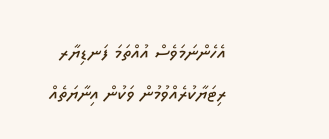އެހެންނަމަވެސް އުއްތަމަ ފަނޑިޔާރ ރިޓަޔާކުރެއްވުމުން ވަކުން އިނާޔަތެއް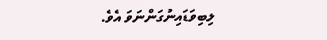ލިބިވަޑައިނުގަންނަވަ އެވެ.